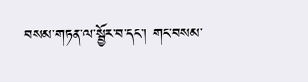བསམ་གཏན་ལ་སྦྱོར་བ་དང་། གང་བསམ་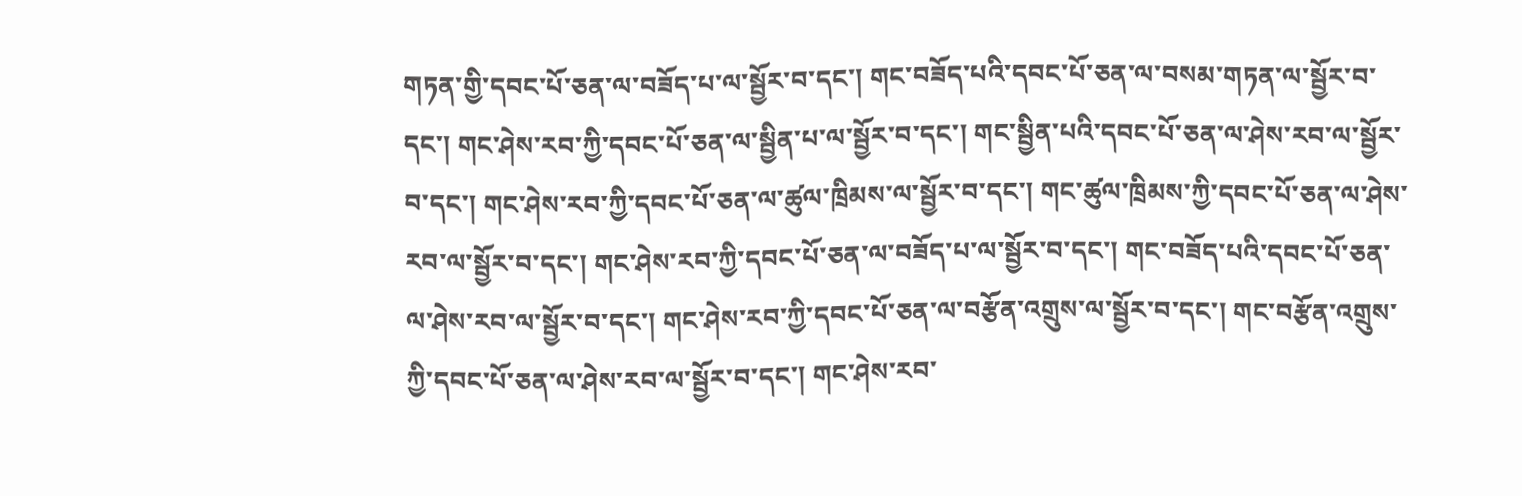གཏན་གྱི་དབང་པོ་ཅན་ལ་བཟོད་པ་ལ་སྦྱོར་བ་དང་། གང་བཟོད་པའི་དབང་པོ་ཅན་ལ་བསམ་གཏན་ལ་སྦྱོར་བ་དང་། གང་ཤེས་རབ་ཀྱི་དབང་པོ་ཅན་ལ་སྦྱིན་པ་ལ་སྦྱོར་བ་དང་། གང་སྦྱིན་པའི་དབང་པོ་ཅན་ལ་ཤེས་རབ་ལ་སྦྱོར་བ་དང་། གང་ཤེས་རབ་ཀྱི་དབང་པོ་ཅན་ལ་ཚུལ་ཁྲིམས་ལ་སྦྱོར་བ་དང་། གང་ཚུལ་ཁྲིམས་ཀྱི་དབང་པོ་ཅན་ལ་ཤེས་རབ་ལ་སྦྱོར་བ་དང་། གང་ཤེས་རབ་ཀྱི་དབང་པོ་ཅན་ལ་བཟོད་པ་ལ་སྦྱོར་བ་དང་། གང་བཟོད་པའི་དབང་པོ་ཅན་ལ་ཤེས་རབ་ལ་སྦྱོར་བ་དང་། གང་ཤེས་རབ་ཀྱི་དབང་པོ་ཅན་ལ་བརྩོན་འགྲུས་ལ་སྦྱོར་བ་དང་། གང་བརྩོན་འགྲུས་ཀྱི་དབང་པོ་ཅན་ལ་ཤེས་རབ་ལ་སྦྱོར་བ་དང་། གང་ཤེས་རབ་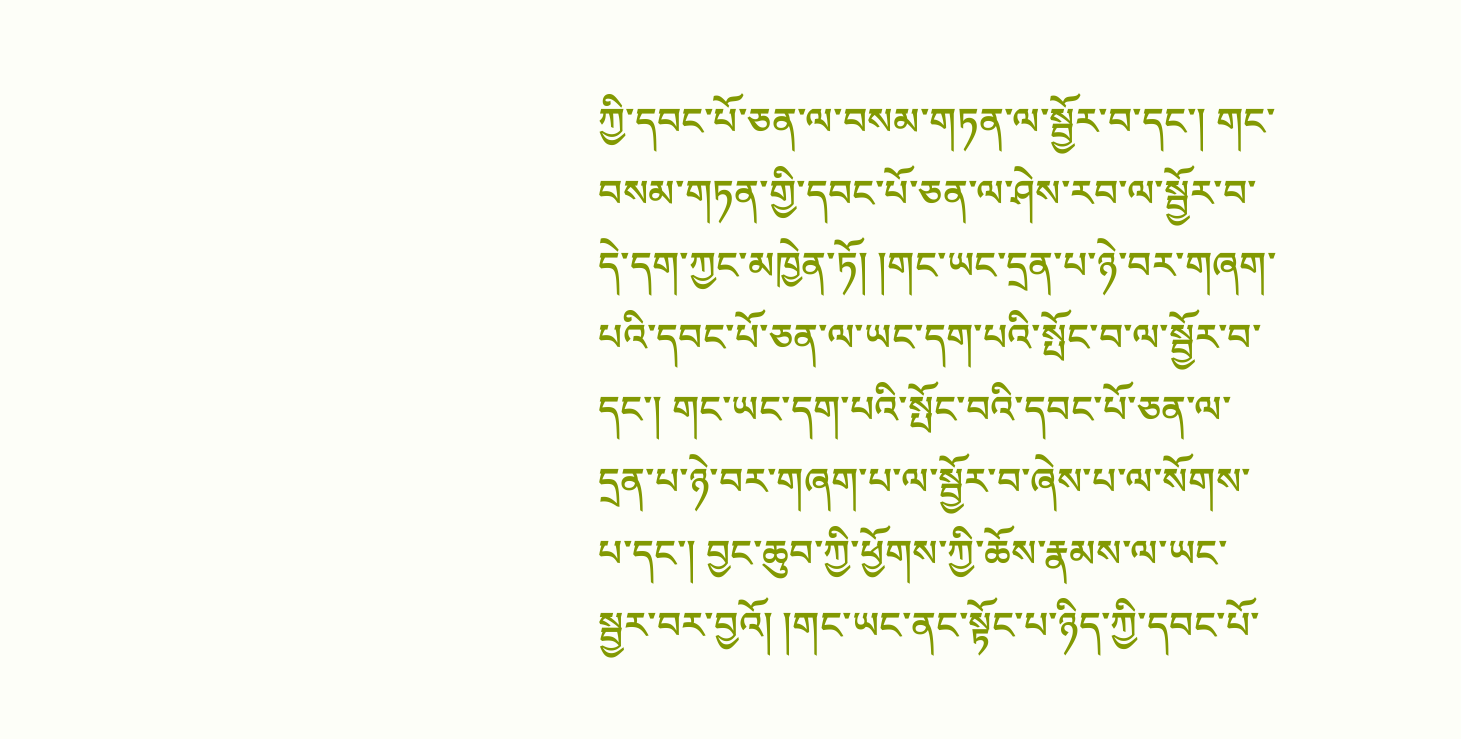ཀྱི་དབང་པོ་ཅན་ལ་བསམ་གཏན་ལ་སྦྱོར་བ་དང་། གང་བསམ་གཏན་གྱི་དབང་པོ་ཅན་ལ་ཤེས་རབ་ལ་སྦྱོར་བ་དེ་དག་ཀྱང་མཁྱེན་ཏོ། །གང་ཡང་དྲན་པ་ཉེ་བར་གཞག་པའི་དབང་པོ་ཅན་ལ་ཡང་དག་པའི་སྤོང་བ་ལ་སྦྱོར་བ་དང་། གང་ཡང་དག་པའི་སྤོང་བའི་དབང་པོ་ཅན་ལ་དྲན་པ་ཉེ་བར་གཞག་པ་ལ་སྦྱོར་བ་ཞེས་པ་ལ་སོགས་པ་དང་། བྱང་ཆུབ་ཀྱི་ཕྱོགས་ཀྱི་ཆོས་རྣམས་ལ་ཡང་སྦྱར་བར་བྱའོ། །གང་ཡང་ནང་སྟོང་པ་ཉིད་ཀྱི་དབང་པོ་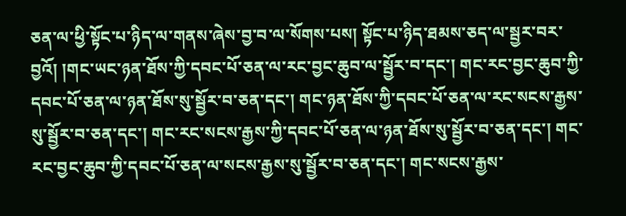ཅན་ལ་ཕྱི་སྟོང་པ་ཉིད་ལ་གནས་ཞེས་བྱ་བ་ལ་སོགས་པས། སྟོང་པ་ཉིད་ཐམས་ཅད་ལ་སྦྱར་བར་བྱའོ། །གང་ཡང་ཉན་ཐོས་ཀྱི་དབང་པོ་ཅན་ལ་རང་བྱང་ཆུབ་ལ་སྦྱོར་བ་དང་། གང་རང་བྱང་ཆུབ་ཀྱི་དབང་པོ་ཅན་ལ་ཉན་ཐོས་སུ་སྦྱོར་བ་ཅན་དང་། གང་ཉན་ཐོས་ཀྱི་དབང་པོ་ཅན་ལ་རང་སངས་རྒྱས་སུ་སྦྱོར་བ་ཅན་དང་། གང་རང་སངས་རྒྱས་ཀྱི་དབང་པོ་ཅན་ལ་ཉན་ཐོས་སུ་སྦྱོར་བ་ཅན་དང་། གང་རང་བྱང་ཆུབ་ཀྱི་དབང་པོ་ཅན་ལ་སངས་རྒྱས་སུ་སྦྱོར་བ་ཅན་དང་། གང་སངས་རྒྱས་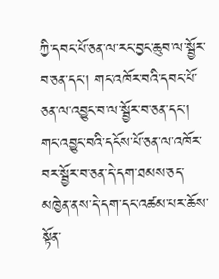ཀྱི་དབང་པོ་ཅན་ལ་རང་བྱང་ཆུབ་ལ་སྦྱོར་བ་ཅན་དང་། གང་འཁོར་བའི་དབང་པོ་ཅན་ལ་འབྱུང་བ་ལ་སྦྱོར་བ་ཅན་དང་། གང་འབྱུང་བའི་དངོས་པོ་ཅན་ལ་འཁོར་བར་སྦྱོར་བ་ཅན་དེ་དག་ཐམས་ཅད་མཁྱེན་ནས་དེ་དག་དང་འཚམ་པར་ཆོས་སྟོན་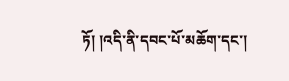ཏོ། །འདི་ནི་དབང་པོ་མཆོག་དང་།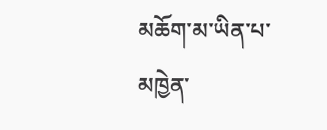མཆོག་མ་ཡིན་པ་མཁྱེན་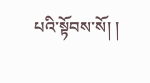པའི་སྟོབས་སོ། །